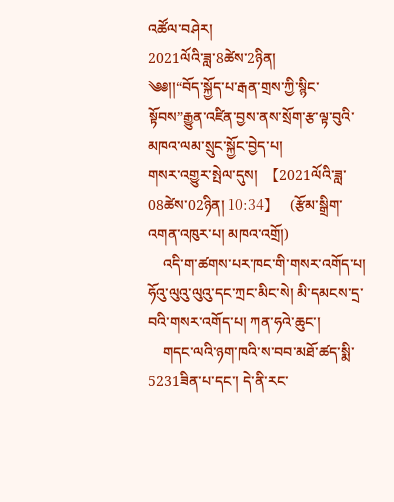འཚོལ་བཤེར།
2021ལོའི་ཟླ་8ཚེས་2ཉིན།
༄༅།།“བོད་སྐྱོད་པ་རྒན་གྲས་ཀྱི་སྙིང་སྟོབས”རྒྱུན་འཛིན་བྱས་ནས་སྲོག་རྩ་ལྟ་བུའི་མཁའ་ལམ་སྲུང་སྐྱོང་བྱེད་པ།
གསར་འགྱུར་སྤེལ་དུས།  【2021ལོའི་ཟླ་ 08ཚེས་02ཉིན། 10:34】   (རྩོམ་སྒྲིག་འགན་འཁུར་པ། མཁའ་འགྲོ།)
    འདི་ག་ཚགས་པར་ཁང་གི་གསར་འགོད་པ། ཧོའུ་ལུའུ་ལུའུ་དང་ཀྲང་མིང་སེ། མི་དམངས་དྲ་བའི་གསར་འགོད་པ། ཀན་ཧའེ་ཆུང་།
    གདང་ལའི་ཉག་ཁའི་ས་བབ་མཐོ་ཚད་སྨི་5231ཟིན་པ་དང་། དེ་ནི་རང་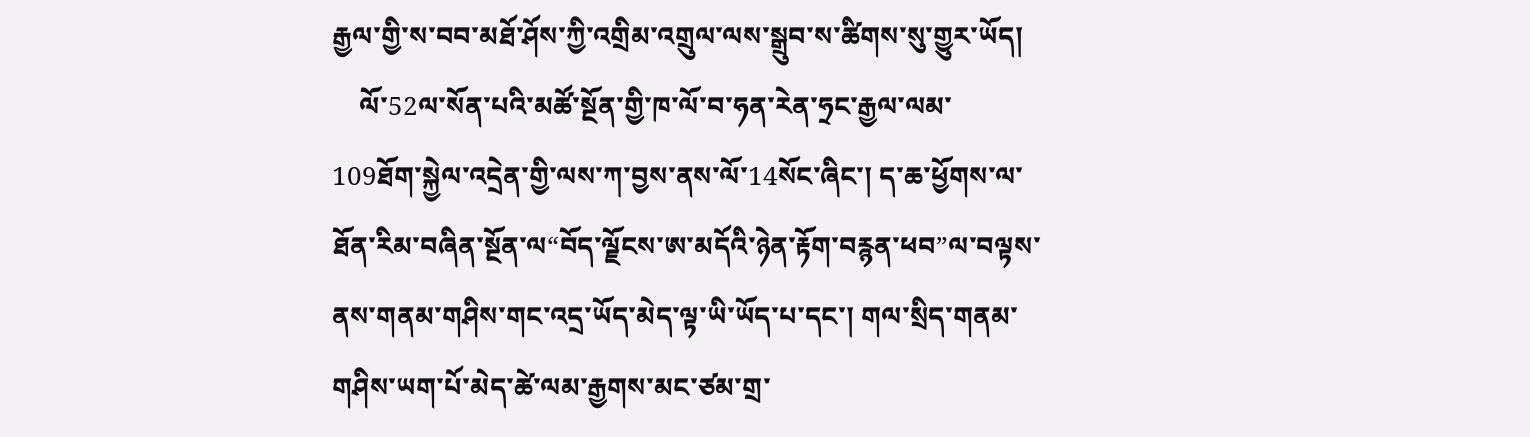རྒྱལ་གྱི་ས་བབ་མཐོ་ཤོས་ཀྱི་འགྲིམ་འགྲུལ་ལས་སྒྲུབ་ས་ཚིགས་སུ་གྱུར་ཡོད།
    ལོ་52ལ་སོན་པའི་མཚོ་སྔོན་གྱི་ཁ་ལོ་བ་ཧན་རེན་ཧྲང་རྒྱལ་ལམ་109ཐོག་སྐྱེལ་འདྲེན་གྱི་ལས་ཀ་བྱས་ནས་ལོ་14སོང་ཞིང་། ད་ཆ་ཕྱོགས་ལ་ཐོན་རིམ་བཞིན་སྔོན་ལ“བོད་ལྗོངས་ཨ་མདོའི་ཉེན་རྟོག་བརྙན་ཕབ”ལ་བལྟས་ནས་གནམ་གཤིས་གང་འདྲ་ཡོད་མེད་ལྟ་ཡི་ཡོད་པ་དང་། གལ་སྲིད་གནམ་གཤིས་ཡག་པོ་མེད་ཚེ་ལམ་རྒྱགས་མང་ཙམ་གྲ་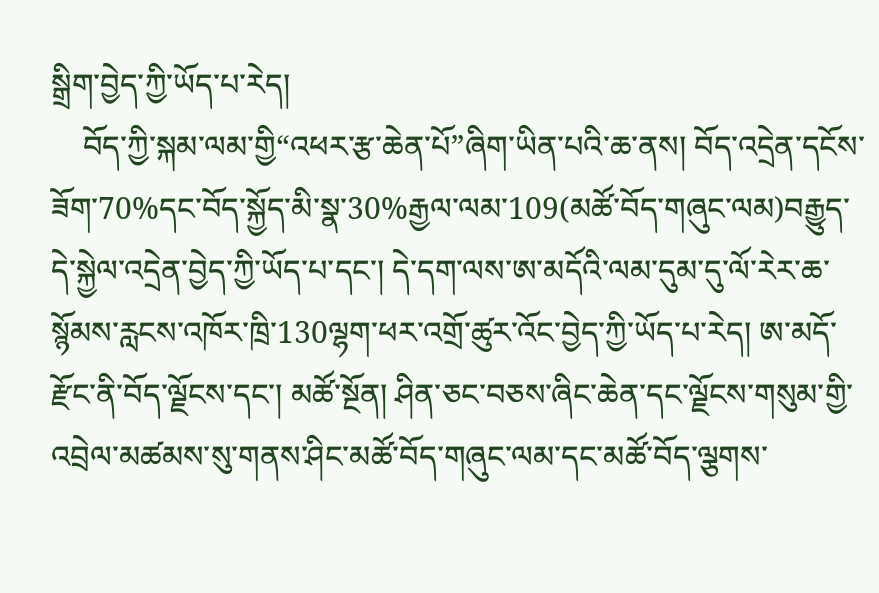སྒྲིག་བྱེད་ཀྱི་ཡོད་པ་རེད།
    བོད་ཀྱི་སྐམ་ལམ་གྱི“འཕར་རྩ་ཆེན་པོ”ཞིག་ཡིན་པའི་ཆ་ནས། བོད་འདྲེན་དངོས་ཟོག་70%དང་བོད་སྐྱོད་མི་སྣ་30%རྒྱལ་ལམ་109(མཚོ་བོད་གཞུང་ལམ)བརྒྱུད་དེ་སྐྱེལ་འདྲེན་བྱེད་ཀྱི་ཡོད་པ་དང་། དེ་དག་ལས་ཨ་མདོའི་ལམ་དུམ་དུ་ལོ་རེར་ཆ་སྙོམས་རླངས་འཁོར་ཁྲི་130ལྷག་ཕར་འགྲོ་ཚུར་འོང་བྱེད་ཀྱི་ཡོད་པ་རེད། ཨ་མདོ་རྫོང་ནི་བོད་ལྗོངས་དང་། མཚོ་སྔོན། ཤིན་ཅང་བཅས་ཞིང་ཆེན་དང་ལྗོངས་གསུམ་གྱི་འབྲེལ་མཚམས་སུ་གནས་ཤིང་མཚོ་བོད་གཞུང་ལམ་དང་མཚོ་བོད་ལྕགས་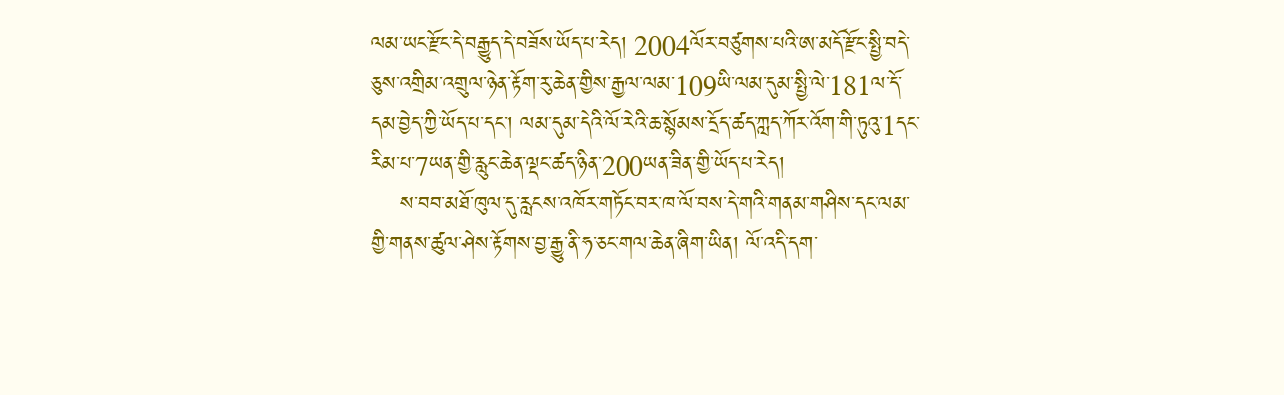ལམ་ཡང་རྫོང་དེ་བརྒྱུད་དེ་བཟོས་ཡོད་པ་རེད། 2004ལོར་བཙུགས་པའི་ཨ་མདོ་རྫོང་སྤྱི་བདེ་ཅུས་འགྲིམ་འགྲུལ་ཉེན་རྟོག་རུ་ཆེན་གྱིས་རྒྱལ་ལམ་109ཡི་ལམ་དུམ་སྤྱི་ལེ་181ལ་དོ་དམ་བྱེད་ཀྱི་ཡོད་པ་དང་། ལམ་དུམ་དེའི་ལོ་རེའི་ཆ་སྙོམས་དྲོད་ཚད་ཀླད་ཀོར་འོག་གི་ཏུའུ་1དང་རིམ་པ་7ཡན་གྱི་རླུང་ཆེན་ལྡང་ཚད་ཉིན་200ཡན་ཟིན་གྱི་ཡོད་པ་རེད།
    ས་བབ་མཐོ་ཁུལ་དུ་རླངས་འཁོར་གཏོང་བར་ཁ་ལོ་བས་དེ་གའི་གནམ་གཤིས་དང་ལམ་གྱི་གནས་ཚུལ་ཤེས་རྟོགས་བྱ་རྒྱུ་ནི་ཧ་ཅང་གལ་ཆེན་ཞིག་ཡིན། ལོ་འདི་དག་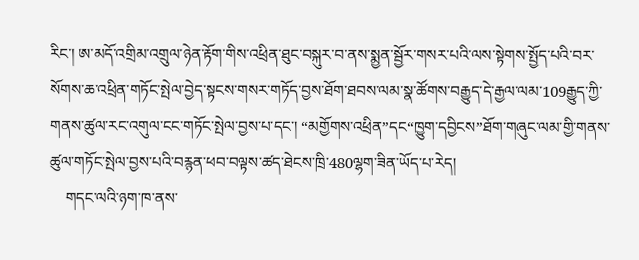རིང་། ཨ་མདོ་འགྲིམ་འགྲུལ་ཉེན་རྟོག་གིས་འཕྲིན་ཐུང་བསྐུར་བ་ནས་སྨྱན་སྦྱོར་གསར་པའི་ལས་སྟེགས་སྤྱོད་པའི་བར་སོགས་ཆ་འཕྲིན་གཏོང་སྤེལ་བྱེད་སྟངས་གསར་གཏོད་བྱས་ཐོག་ཐབས་ལམ་སྣ་ཚོགས་བརྒྱུད་དེ་རྒྱལ་ལམ་109རྒྱུད་ཀྱི་གནས་ཚུལ་རང་འགུལ་ངང་གཏོང་སྤེལ་བྱས་པ་དང་། “མགྱོགས་འཕྲིན”དང“ཁྱུག་དབྱིངས”ཐོག་གཞུང་ལམ་གྱི་གནས་ཚུལ་གཏོང་སྤེལ་བྱས་པའི་བརྙན་ཕབ་བལྟས་ཚད་ཐེངས་ཁྲི་480ལྷག་ཟིན་ཡོད་པ་རེད།
    གདང་ལའི་ཉག་ཁ་ནས་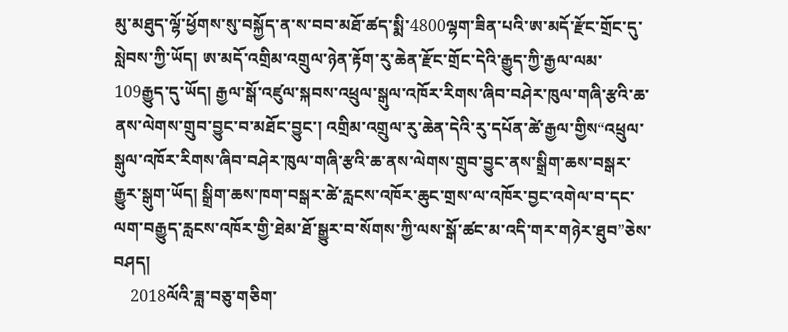མུ་མཐུད་ལྷོ་ཕྱོགས་སུ་བསྐྱོད་ན་ས་བབ་མཐོ་ཚད་སྨི་4800ལྷག་ཟིན་པའི་ཨ་མདོ་རྫོང་གྲོང་དུ་སླེབས་ཀྱི་ཡོད། ཨ་མདོ་འགྲིམ་འགྲུལ་ཉེན་རྟོག་རུ་ཆེན་རྫོང་གྲོང་དེའི་རྒྱུད་ཀྱི་རྒྱལ་ལམ་109རྒྱུད་དུ་ཡོད། རྒྱལ་སྒོ་འཛུལ་སྐབས་འཕྲུལ་སྒུལ་འཁོར་རིགས་ཞིབ་བཤེར་ཁུལ་གཞི་རྩའི་ཆ་ནས་ལེགས་གྲུབ་བྱུང་བ་མཐོང་བྱུང་། འགྲིམ་འགྲུལ་རུ་ཆེན་དེའི་རུ་དཔོན་ཚེ་རྒྱལ་གྱིས“འཕྲུལ་སྒུལ་འཁོར་རིགས་ཞིབ་བཤེར་ཁུལ་གཞི་རྩའི་ཆ་ནས་ལེགས་གྲུབ་བྱུང་ནས་སྒྲིག་ཆས་བསྒར་རྒྱུར་སྒུག་ཡོད། སྒྲིག་ཆས་ཁག་བསྒར་ཚེ་རླངས་འཁོར་ཆུང་གྲས་ལ་འཁོར་བྱང་འགེལ་བ་དང་ལག་བརྒྱུད་རླངས་འཁོར་གྱི་ཐེམ་ཐོ་སྒྱུར་བ་སོགས་ཀྱི་ལས་སྒོ་ཚང་མ་འདི་གར་གཉེར་ཐུབ”ཅེས་བཤད།
    2018ལོའི་ཟླ་བཅུ་གཅིག་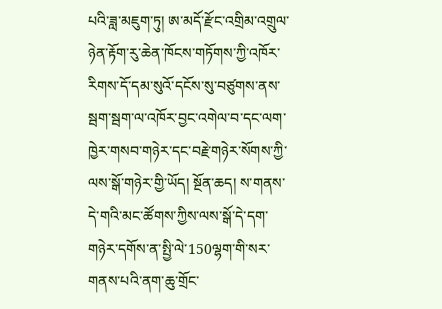པའི་ཟླ་མཇུག་ཏུ། ཨ་མདོ་རྫོང་འགྲིམ་འགྲུལ་ཉེན་རྟོག་རུ་ཆེན་ཁོངས་གཏོགས་ཀྱི་འཁོར་རིགས་དོ་དམ་སུའོ་དངོས་སུ་བཙུགས་ནས་སྦག་སྦག་ལ་འཁོར་བྱང་འགེལ་བ་དང་ལག་ཁྱེར་གསབ་གཉེར་དང་བརྗེ་གཉེར་སོགས་ཀྱི་ལས་སྒོ་གཉེར་གྱི་ཡོད། སྔོན་ཆད། ས་གནས་དེ་གའི་མང་ཚོགས་ཀྱིས་ལས་སྒོ་དེ་དག་གཉེར་དགོས་ན་སྤྱི་ལེ་150ལྷག་གི་སར་གནས་པའི་ནག་ཆུ་གྲོང་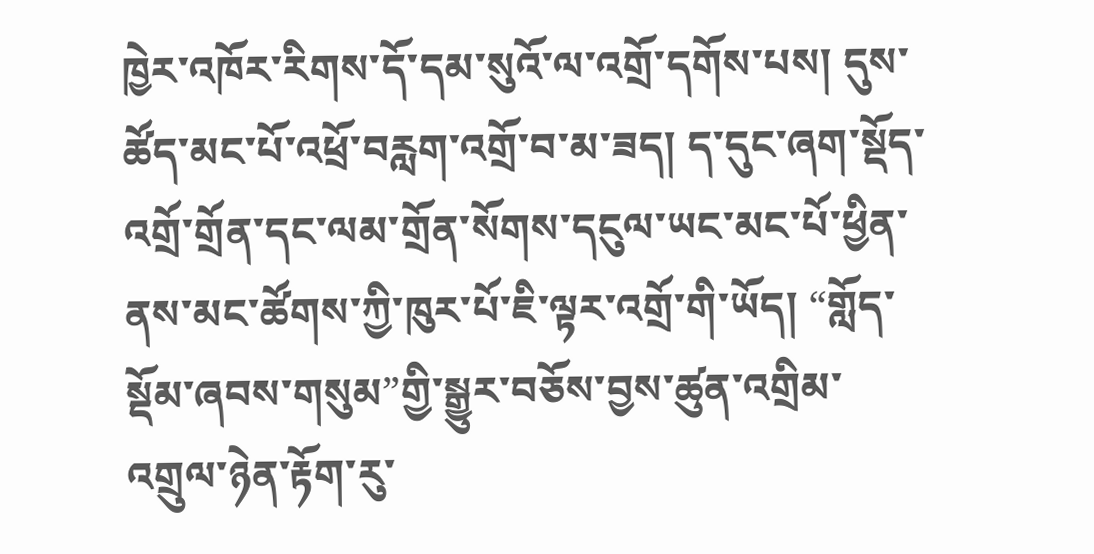ཁྱེར་འཁོར་རིགས་དོ་དམ་སུའོ་ལ་འགྲོ་དགོས་པས། དུས་ཚོད་མང་པོ་འཕྲོ་བརླག་འགྲོ་བ་མ་ཟད། ད་དུང་ཞག་སྡོད་འགྲོ་གྲོན་དང་ལམ་གྲོན་སོགས་དངུལ་ཡང་མང་པོ་ཕྱིན་ནས་མང་ཚོགས་ཀྱི་ཁུར་པོ་ཇི་ལྟར་འགྲོ་གི་ཡོད། “གློད་སྡོམ་ཞབས་གསུམ”གྱི་སྒྱུར་བཅོས་བྱས་ཚུན་འགྲིམ་འགྲུལ་ཉེན་རྟོག་རུ་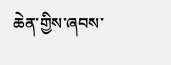ཆེན་གྱིས་ཞབས་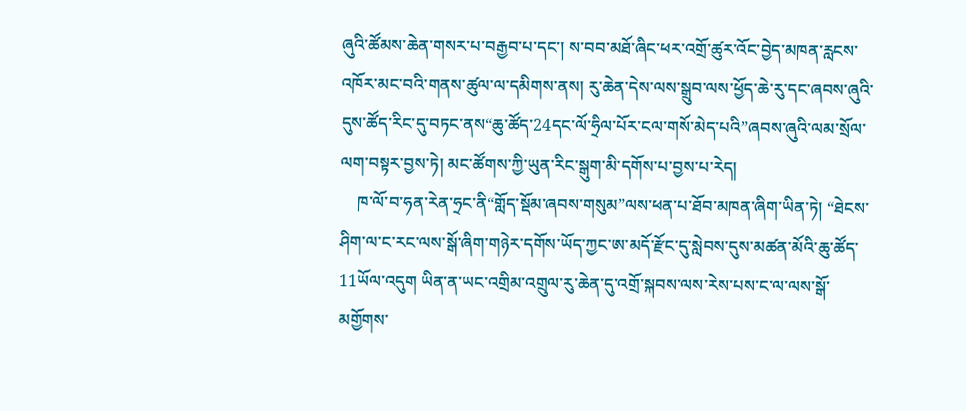ཞུའི་ཚོམས་ཆེན་གསར་པ་བརྒྱབ་པ་དང་། ས་བབ་མཐོ་ཞིང་ཕར་འགྲོ་ཚུར་འོང་བྱེད་མཁན་རླངས་འཁོར་མང་བའི་གནས་ཚུལ་ལ་དམིགས་ནས། རུ་ཆེན་དེས་ལས་སྒྲུབ་ལས་ཕྱོད་ཆེ་རུ་དང་ཞབས་ཞུའི་དུས་ཚོད་རིང་དུ་བཏང་ནས“ཆུ་ཚོད་24དང་ལོ་ཧྲིལ་པོར་ངལ་གསོ་མེད་པའི”ཞབས་ཞུའི་ལམ་སྲོལ་ལག་བསྟར་བྱས་ཏེ། མང་ཚོགས་ཀྱི་ཡུན་རིང་སྒུག་མི་དགོས་པ་བྱས་པ་རེད།
    ཁ་ལོ་བ་ཧན་རེན་ཧྲང་ནི“གློད་སྡོམ་ཞབས་གསུམ”ལས་ཕན་པ་ཐོབ་མཁན་ཞིག་ཡིན་ཏེ། “ཐེངས་ཤིག་ལ་ང་རང་ལས་སྒོ་ཞིག་གཉེར་དགོས་ཡོད་ཀྱང་ཨ་མདོ་རྫོང་དུ་སླེབས་དུས་མཚན་མོའི་ཆུ་ཚོད་11ཡོལ་འདུག ཡིན་ན་ཡང་འགྲིམ་འགྲུལ་རུ་ཆེན་དུ་འགྲོ་སྐབས་ལས་རེས་པས་ང་ལ་ལས་སྒོ་མགྱོགས་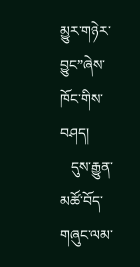མྱུར་གཉེར་བྱུང”ཞེས་ཁོང་གིས་བཤད།
   དུས་རྒྱུན་མཚོ་བོད་གཞུང་ལམ་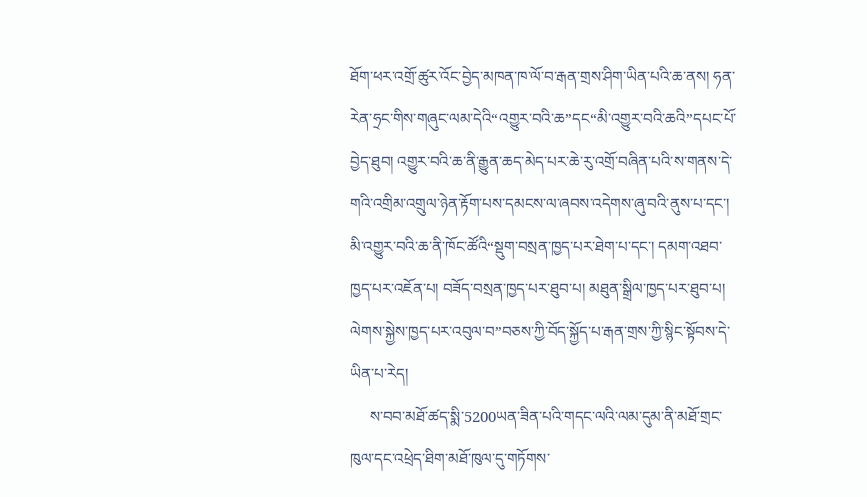ཐོག་ཕར་འགྲོ་ཚུར་འོང་བྱེད་མཁན་ཁ་ལོ་བ་རྒན་གྲས་ཤིག་ཡིན་པའི་ཆ་ནས། ཧན་རེན་ཧྲང་གིས་གཞུང་ལམ་དེའི“འགྱུར་བའི་ཆ”དང“མི་འགྱུར་བའི་ཆའི”དཔང་པོ་བྱེད་ཐུབ། འགྱུར་བའི་ཆ་ནི་རྒྱུན་ཆད་མེད་པར་ཆེ་རུ་འགྲོ་བཞིན་པའི་ས་གནས་དེ་གའི་འགྲིམ་འགྲུལ་ཉེན་རྟོག་པས་དམངས་ལ་ཞབས་འདེགས་ཞུ་བའི་ནུས་པ་དང་། མི་འགྱུར་བའི་ཆ་ནི་ཁོང་ཚོའི“སྡུག་བསྲན་ཁྱད་པར་ཐེག་པ་དང་། དམག་འཐབ་ཁྱད་པར་འཇོན་པ། བཟོད་བསྲན་ཁྱད་པར་ཐུབ་པ། མཐུན་སྒྲིལ་ཁྱད་པར་ཐུབ་པ། ལེགས་སྐྱེས་ཁྱད་པར་འབུལ་བ”བཅས་ཀྱི་བོད་སྐྱོད་པ་རྒན་གྲས་ཀྱི་སྙིང་སྟོབས་དེ་ཡིན་པ་རེད།
     ས་བབ་མཐོ་ཚད་སྨི་5200ཡན་ཟིན་པའི་གདང་ལའི་ལམ་དུམ་ནི་མཐོ་གྲང་ཁུལ་དང་འཕྲེད་ཐིག་མཐོ་ཁུལ་དུ་གཏོགས་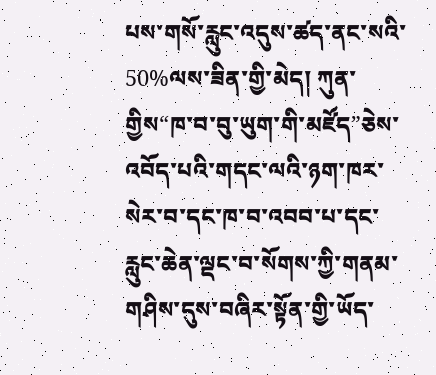པས་གསོ་རླུང་འདུས་ཚད་ནང་སའི་50%ལས་ཟིན་གྱི་མེད། ཀུན་གྱིས“ཁ་བ་བུ་ཡུག་གི་མཛོད”ཅེས་འབོད་པའི་གདང་ལའི་ཉག་ཁར་སེར་བ་དང་ཁ་བ་འབབ་པ་དང་རླུང་ཆེན་ལྡང་བ་སོགས་ཀྱི་གནམ་གཤིས་དུས་བཞིར་སྟོན་གྱི་ཡོད་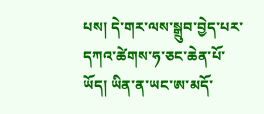པས། དེ་གར་ལས་སྒྲུབ་བྱེད་པར་དཀའ་ཚེགས་ཧ་ཅང་ཆེན་པོ་ཡོད། ཡིན་ན་ཡང་ཨ་མདོ་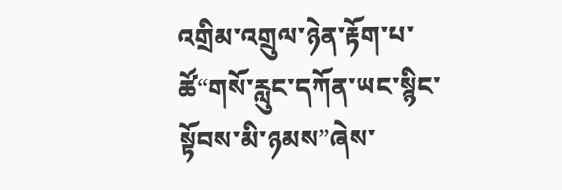འགྲིམ་འགྲུལ་ཉེན་རྟོག་པ་ཚོ“གསོ་རླུང་དཀོན་ཡང་སྙིང་སྟོབས་མི་ཉམས”ཞེས་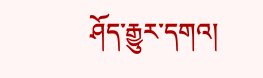ཤོད་རྒྱུར་དགའ།